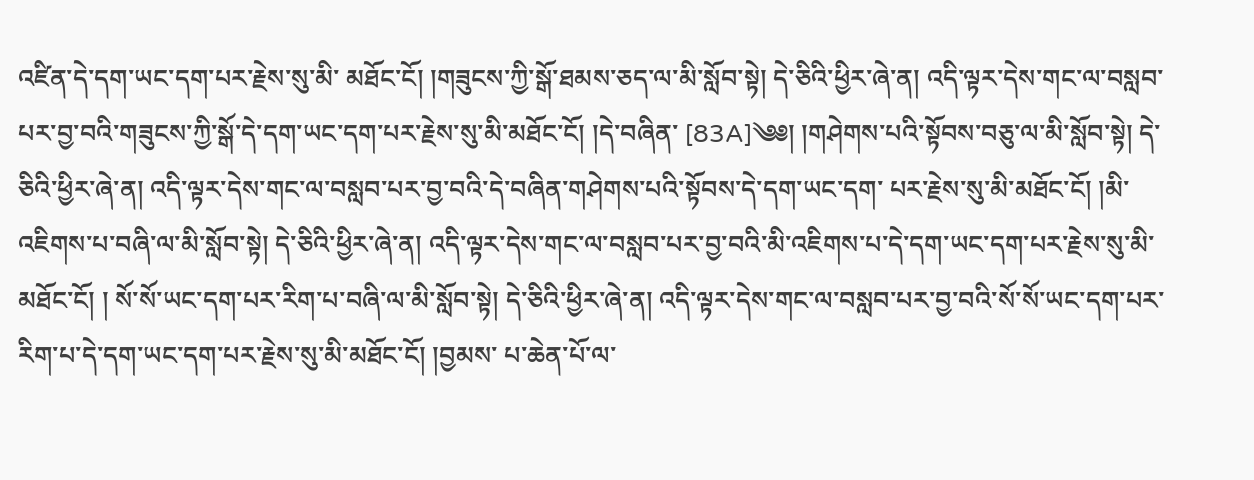འཛིན་དེ་དག་ཡང་དག་པར་རྗེས་སུ་མི་ མཐོང་ངོ། །གཟུངས་ཀྱི་སྒོ་ཐམས་ཅད་ལ་མི་སློབ་སྟེ། དེ་ཅིའི་ཕྱིར་ཞེ་ན། འདི་ལྟར་དེས་གང་ལ་བསླབ་པར་བྱ་བའི་གཟུངས་ཀྱི་སྒོ་དེ་དག་ཡང་དག་པར་རྗེས་སུ་མི་མཐོང་ངོ། །དེ་བཞིན་ [83A]༄༅། །གཤེགས་པའི་སྟོབས་བཅུ་ལ་མི་སློབ་སྟེ། དེ་ཅིའི་ཕྱིར་ཞེ་ན། འདི་ལྟར་དེས་གང་ལ་བསླབ་པར་བྱ་བའི་དེ་བཞིན་གཤེགས་པའི་སྟོབས་དེ་དག་ཡང་དག་ པར་རྗེས་སུ་མི་མཐོང་ངོ། །མི་འཇིགས་པ་བཞི་ལ་མི་སློབ་སྟེ། དེ་ཅིའི་ཕྱིར་ཞེ་ན། འདི་ལྟར་དེས་གང་ལ་བསླབ་པར་བྱ་བའི་མི་འཇིགས་པ་དེ་དག་ཡང་དག་པར་རྗེས་སུ་མི་མཐོང་ངོ། ། སོ་སོ་ཡང་དག་པར་རིག་པ་བཞི་ལ་མི་སློབ་སྟེ། དེ་ཅིའི་ཕྱིར་ཞེ་ན། འདི་ལྟར་དེས་གང་ལ་བསླབ་པར་བྱ་བའི་སོ་སོ་ཡང་དག་པར་རིག་པ་དེ་དག་ཡང་དག་པར་རྗེས་སུ་མི་མཐོང་ངོ། །བྱམས་ པ་ཆེན་པོ་ལ་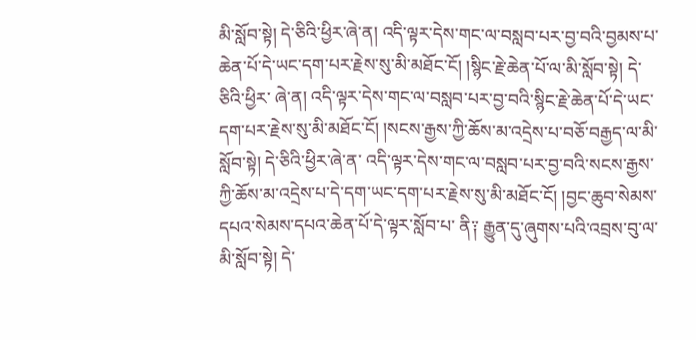མི་སློབ་སྟེ། དེ་ཅིའི་ཕྱིར་ཞེ་ན། འདི་ལྟར་དེས་གང་ལ་བསླབ་པར་བྱ་བའི་བྱམས་པ་ཆེན་པོ་དེ་ཡང་དག་པར་རྗེས་སུ་མི་མཐོང་ངོ། །སྙིང་རྗེ་ཆེན་པོ་ལ་མི་སློབ་སྟེ། དེ་ཅིའི་ཕྱིར་ ཞེ་ན། འདི་ལྟར་དེས་གང་ལ་བསླབ་པར་བྱ་བའི་སྙིང་རྗེ་ཆེན་པོ་དེ་ཡང་དག་པར་རྗེས་སུ་མི་མཐོང་ངོ། །སངས་རྒྱས་ཀྱི་ཆོས་མ་འདྲེས་པ་བཅོ་བརྒྱད་ལ་མི་སློབ་སྟེ། དེ་ཅིའི་ཕྱིར་ཞེ་ན་ འདི་ལྟར་དེས་གང་ལ་བསླབ་པར་བྱ་བའི་སངས་རྒྱས་ཀྱི་ཆོས་མ་འདྲེས་པ་དེ་དག་ཡང་དག་པར་རྗེས་སུ་མི་མཐོང་ངོ། །བྱང་ཆུབ་སེམས་དཔའ་སེམས་དཔའ་ཆེན་པོ་དེ་ལྟར་སློབ་པ་ ནི༑ རྒྱུན་དུ་ཞུགས་པའི་འབྲས་བུ་ལ་མི་སློབ་སྟེ། དེ་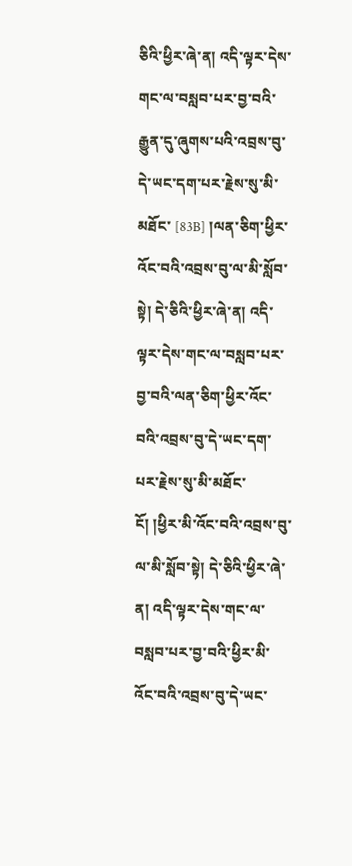ཅིའི་ཕྱིར་ཞེ་ན། འདི་ལྟར་དེས་གང་ལ་བསླབ་པར་བྱ་བའི་རྒྱུན་དུ་ཞུགས་པའི་འབྲས་བུ་དེ་ཡང་དག་པར་རྗེས་སུ་མི་མཐོང་ [83B] །ལན་ཅིག་ཕྱིར་འོང་བའི་འབྲས་བུ་ལ་མི་སློབ་སྟེ། དེ་ཅིའི་ཕྱིར་ཞེ་ན། འདི་ལྟར་དེས་གང་ལ་བསླབ་པར་བྱ་བའི་ལན་ཅིག་ཕྱིར་འོང་བའི་འབྲས་བུ་དེ་ཡང་དག་པར་རྗེས་སུ་མི་མཐོང་ ངོ། །ཕྱིར་མི་འོང་བའི་འབྲས་བུ་ལ་མི་སློབ་སྟེ། དེ་ཅིའི་ཕྱིར་ཞེ་ན། འདི་ལྟར་དེས་གང་ལ་བསླབ་པར་བྱ་བའི་ཕྱིར་མི་འོང་བའི་འབྲས་བུ་དེ་ཡང་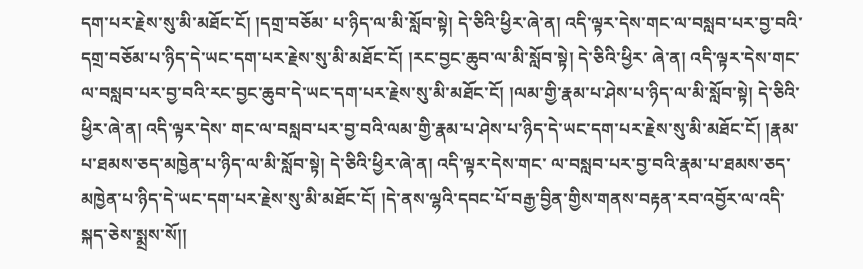དག་པར་རྗེས་སུ་མི་མཐོང་ངོ། །དགྲ་བཅོམ་ པ་ཉིད་ལ་མི་སློབ་སྟེ། དེ་ཅིའི་ཕྱིར་ཞེ་ན། འདི་ལྟར་དེས་གང་ལ་བསླབ་པར་བྱ་བའི་དགྲ་བཅོམ་པ་ཉིད་དེ་ཡང་དག་པར་རྗེས་སུ་མི་མཐོང་ངོ། །རང་བྱང་ཆུབ་ལ་མི་སློབ་སྟེ། དེ་ཅིའི་ཕྱིར་ ཞེ་ན། འདི་ལྟར་དེས་གང་ལ་བསླབ་པར་བྱ་བའི་རང་བྱང་ཆུབ་དེ་ཡང་དག་པར་རྗེས་སུ་མི་མཐོང་ངོ། །ལམ་གྱི་རྣམ་པ་ཤེས་པ་ཉིད་ལ་མི་སློབ་སྟེ། དེ་ཅིའི་ཕྱིར་ཞེ་ན། འདི་ལྟར་དེས་ གང་ལ་བསླབ་པར་བྱ་བའི་ལམ་གྱི་རྣམ་པ་ཤེས་པ་ཉིད་དེ་ཡང་དག་པར་རྗེས་སུ་མི་མཐོང་ངོ། །རྣམ་པ་ཐམས་ཅད་མཁྱེན་པ་ཉིད་ལ་མི་སློབ་སྟེ། དེ་ཅིའི་ཕྱིར་ཞེ་ན། འདི་ལྟར་དེས་གང་ ལ་བསླབ་པར་བྱ་བའི་རྣམ་པ་ཐམས་ཅད་མཁྱེན་པ་ཉིད་དེ་ཡང་དག་པར་རྗེས་སུ་མི་མཐོང་ངོ། །དེ་ནས་ལྷའི་དབང་པོ་བརྒྱ་བྱིན་གྱིས་གནས་བརྟན་རབ་འབྱོར་ལ་འདི་སྐད་ཅེས་སྨྲས་སོ།།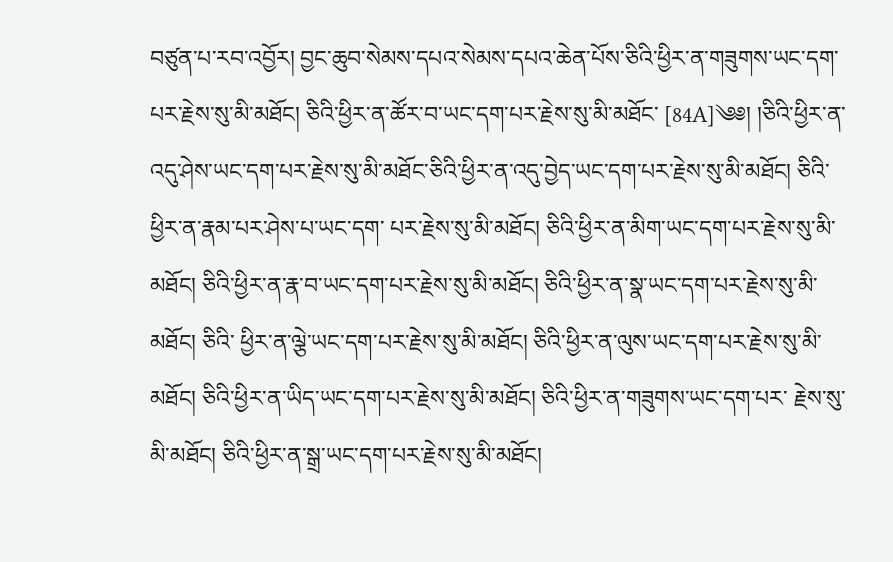བཙུན་པ་རབ་འབྱོར། བྱང་ཆུབ་སེམས་དཔའ་སེམས་དཔའ་ཆེན་པོས་ཅིའི་ཕྱིར་ན་གཟུགས་ཡང་དག་པར་རྗེས་སུ་མི་མཐོང། ཅིའི་ཕྱིར་ན་ཚོར་བ་ཡང་དག་པར་རྗེས་སུ་མི་མཐོང་ [84A]༄༅། །ཅིའི་ཕྱིར་ན་འདུ་ཤེས་ཡང་དག་པར་རྗེས་སུ་མི་མཐོང་ཅིའི་ཕྱིར་ན་འདུ་བྱེད་ཡང་དག་པར་རྗེས་སུ་མི་མཐོང། ཅིའི་ཕྱིར་ན་རྣམ་པར་ཤེས་པ་ཡང་དག་ པར་རྗེས་སུ་མི་མཐོང། ཅིའི་ཕྱིར་ན་མིག་ཡང་དག་པར་རྗེས་སུ་མི་མཐོང། ཅིའི་ཕྱིར་ན་རྣ་བ་ཡང་དག་པར་རྗེས་སུ་མི་མཐོང། ཅིའི་ཕྱིར་ན་སྣ་ཡང་དག་པར་རྗེས་སུ་མི་མཐོང། ཅིའི་ ཕྱིར་ན་ལྕེ་ཡང་དག་པར་རྗེས་སུ་མི་མཐོང། ཅིའི་ཕྱིར་ན་ལུས་ཡང་དག་པར་རྗེས་སུ་མི་མཐོང། ཅིའི་ཕྱིར་ན་ཡིད་ཡང་དག་པར་རྗེས་སུ་མི་མཐོང། ཅིའི་ཕྱིར་ན་གཟུགས་ཡང་དག་པར་ རྗེས་སུ་མི་མཐོང། ཅིའི་ཕྱིར་ན་སྒྲ་ཡང་དག་པར་རྗེས་སུ་མི་མཐོང།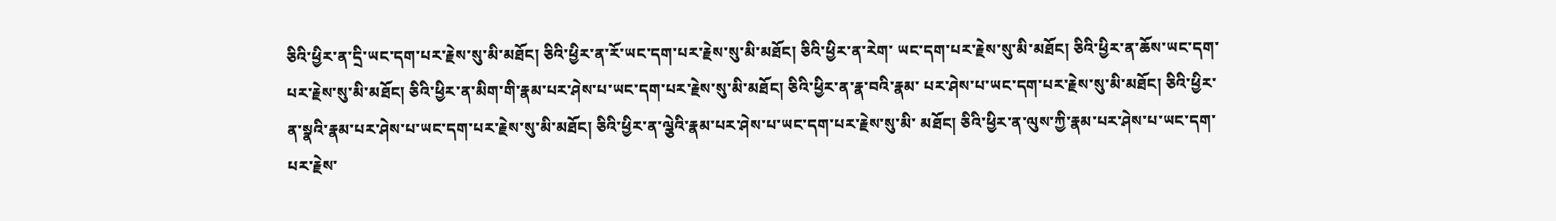ཅིའི་ཕྱིར་ན་དྲི་ཡང་དག་པར་རྗེས་སུ་མི་མཐོང། ཅིའི་ཕྱིར་ན་རོ་ཡང་དག་པར་རྗེས་སུ་མི་མཐོང། ཅིའི་ཕྱིར་ན་རེག་ ཡང་དག་པར་རྗེས་སུ་མི་མཐོང། ཅིའི་ཕྱིར་ན་ཆོས་ཡང་དག་པར་རྗེས་སུ་མི་མཐོང། ཅིའི་ཕྱིར་ན་མིག་གི་རྣམ་པར་ཤེས་པ་ཡང་དག་པར་རྗེས་སུ་མི་མཐོང། ཅིའི་ཕྱིར་ན་རྣ་བའི་རྣམ་ པར་ཤེས་པ་ཡང་དག་པར་རྗེས་སུ་མི་མཐོང། ཅིའི་ཕྱིར་ན་སྣའི་རྣམ་པར་ཤེས་པ་ཡང་དག་པར་རྗེས་སུ་མི་མཐོང། ཅིའི་ཕྱིར་ན་ལྕེའི་རྣམ་པར་ཤེས་པ་ཡང་དག་པར་རྗེས་སུ་མི་ མཐོང། ཅིའི་ཕྱིར་ན་ལུས་ཀྱི་རྣམ་པར་ཤེས་པ་ཡང་དག་པར་རྗེས་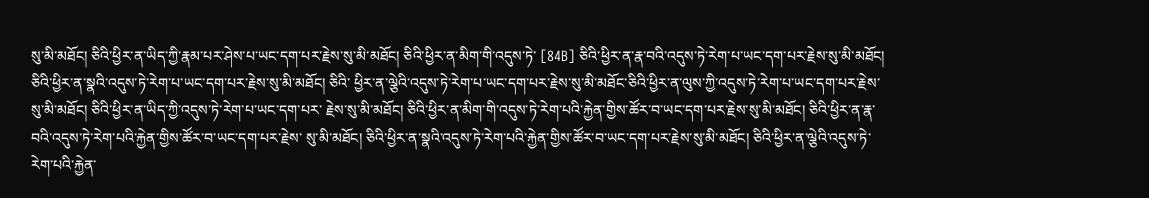སུ་མི་མཐོང། ཅིའི་ཕྱིར་ན་ཡིད་ཀྱི་རྣམ་པར་ཤེས་པ་ཡང་དག་པར་རྗེས་སུ་མི་མཐོང། ཅིའི་ཕྱིར་ན་མིག་གི་འདུས་ཏེ་ [84B] ཅིའི་ཕྱིར་ན་རྣ་བའི་འདུས་ཏེ་རེག་པ་ཡང་དག་པར་རྗེས་སུ་མི་མཐོང། ཅིའི་ཕྱིར་ན་སྣའི་འདུས་ཏེ་རེག་པ་ཡང་དག་པར་རྗེས་སུ་མི་མཐོང། ཅིའི་ ཕྱིར་ན་ལྕེའི་འདུས་ཏེ་རེག་པ་ཡང་དག་པར་རྗེས་སུ་མི་མཐོང་ཅིའི་ཕྱིར་ན་ལུས་ཀྱི་འདུས་ཏེ་རེག་པ་ཡང་དག་པར་རྗེས་སུ་མི་མཐོང། ཅིའི་ཕྱིར་ན་ཡིད་ཀྱི་འདུས་ཏེ་རེག་པ་ཡང་དག་པར་ རྗེས་སུ་མི་མཐོང། ཅིའི་ཕྱིར་ན་མིག་གི་འདུས་ཏེ་རེག་པའི་རྐྱེན་གྱིས་ཚོར་བ་ཡང་དག་པར་རྗེས་སུ་མི་མཐོང། ཅིའི་ཕྱིར་ན་རྣ་བའི་འདུས་ཏེ་རེག་པའི་རྐྱེན་གྱིས་ཚོར་བ་ཡང་དག་པར་རྗེས་ སུ་མི་མཐོང། ཅིའི་ཕྱིར་ན་སྣའི་འདུས་ཏེ་རེག་པའི་རྐྱེན་གྱིས་ཚོར་བ་ཡང་དག་པར་རྗེས་སུ་མི་མཐོང། ཅིའི་ཕྱིར་ན་ལྕེའི་འདུས་ཏེ་རེག་པའི་རྐྱེན་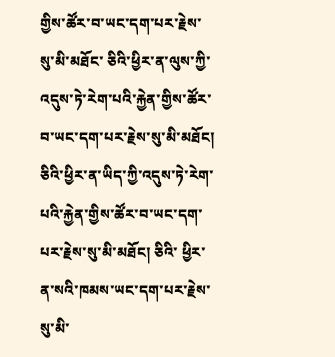གྱིས་ཚོར་བ་ཡང་དག་པར་རྗེས་སུ་མི་མཐོང་ ཅིའི་ཕྱིར་ན་ལུས་ཀྱི་འདུས་ཏེ་རེག་པའི་རྐྱེན་གྱིས་ཚོར་བ་ཡང་དག་པར་རྗེས་སུ་མི་མཐོང། ཅིའི་ཕྱིར་ན་ཡིད་ཀྱི་འདུས་ཏེ་རེག་པའི་རྐྱེན་གྱིས་ཚོར་བ་ཡང་དག་པར་རྗེས་སུ་མི་མཐོང། ཅིའི་ ཕྱིར་ན་སའི་ཁམས་ཡང་དག་པར་རྗེས་སུ་མི་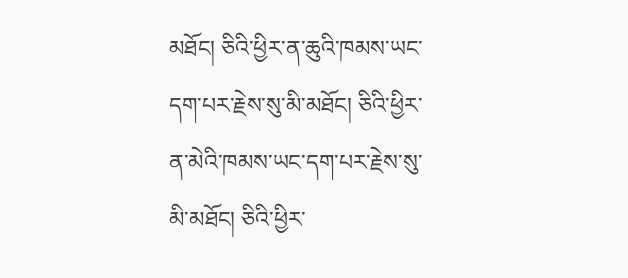མཐོང། ཅིའི་ཕྱིར་ན་ཆུའི་ཁམས་ཡང་དག་པར་རྗེས་སུ་མི་མཐོང། ཅིའི་ཕྱིར་ན་མེའི་ཁམས་ཡང་དག་པར་རྗེས་སུ་མི་མཐོང། ཅིའི་ཕྱིར་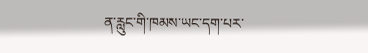ན་རླུང་གི་ཁམས་ཡང་དག་པར་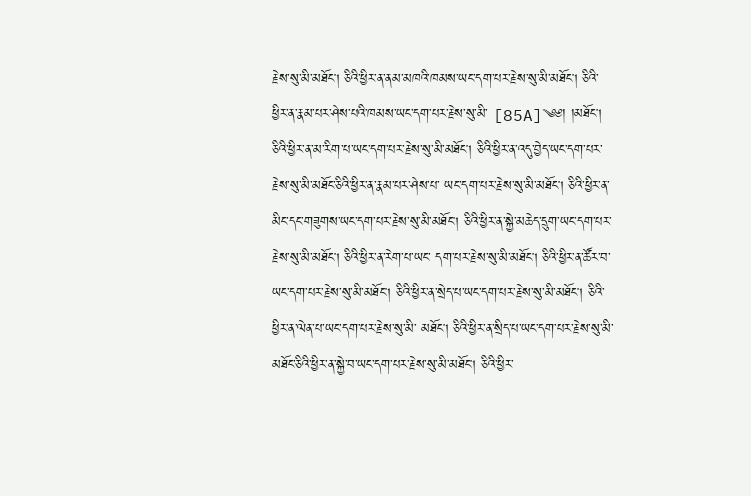རྗེས་སུ་མི་མཐོང། ཅིའི་ཕྱིར་ན་ནམ་མཁའི་ཁམས་ཡང་དག་པར་རྗེས་སུ་མི་མཐོང། ཅིའི་ཕྱིར་ན་རྣམ་པར་ཤེས་པའི་ཁམས་ཡང་དག་པར་རྗེས་སུ་མི་ [85A]༄༅། །མཐོང། ཅིའི་ཕྱིར་ན་མ་རིག་པ་ཡང་དག་པར་རྗེས་སུ་མི་མཐོང། ཅིའི་ཕྱིར་ན་འདུ་བྱེད་ཡང་དག་པར་རྗེས་སུ་མི་མཐོང་ཅིའི་ཕྱིར་ན་རྣམ་པར་ཤེས་པ་ ཡང་དག་པར་རྗེས་སུ་མི་མཐོང། ཅིའི་ཕྱིར་ན་མིང་དང་གཟུགས་ཡང་དག་པར་རྗེས་སུ་མི་མཐོང། ཅིའི་ཕྱིར་ན་སྐྱེ་མཆེད་དྲུག་ཡང་དག་པར་རྗེས་སུ་མི་མཐོང། ཅིའི་ཕྱིར་ན་རེག་པ་ཡང་ དག་པར་རྗེས་སུ་མི་མཐོང། ཅིའི་ཕྱིར་ན་ཚོར་བ་ཡང་དག་པར་རྗེས་སུ་མི་མཐོང། ཅིའི་ཕྱིར་ན་སྲེད་པ་ཡང་དག་པར་རྗེས་སུ་མི་མཐོང། ཅིའི་ཕྱིར་ན་ལེན་པ་ཡང་དག་པར་རྗེས་སུ་མི་ མཐོང། ཅིའི་ཕྱིར་ན་སྲིད་པ་ཡང་དག་པར་རྗེས་སུ་མི་མཐོང་ཅིའི་ཕྱིར་ན་སྐྱེ་བ་ཡང་དག་པར་རྗེས་སུ་མི་མཐོང། ཅིའི་ཕྱིར་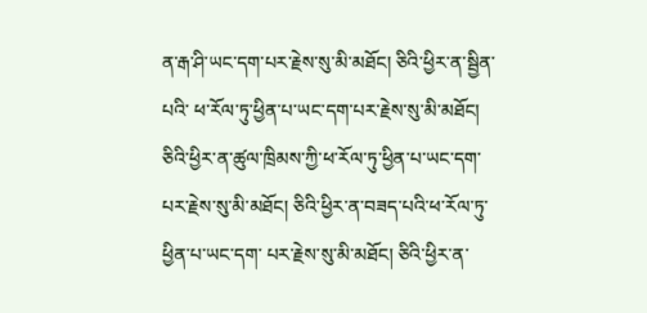ན་རྒ་ཤི་ཡང་དག་པར་རྗེས་སུ་མི་མཐོང། ཅིའི་ཕྱིར་ན་སྦྱིན་པའི་ ཕ་རོལ་ཏུ་ཕྱིན་པ་ཡང་དག་པར་རྗེས་སུ་མི་མཐོང། ཅིའི་ཕྱིར་ན་ཚུལ་ཁྲིམས་ཀྱི་ཕ་རོལ་ཏུ་ཕྱིན་པ་ཡང་དག་པར་རྗེས་སུ་མི་མཐོང། ཅིའི་ཕྱིར་ན་བཟད་པའི་ཕ་རོལ་ཏུ་ཕྱིན་པ་ཡང་དག་ པར་རྗེས་སུ་མི་མཐོང། ཅིའི་ཕྱིར་ན་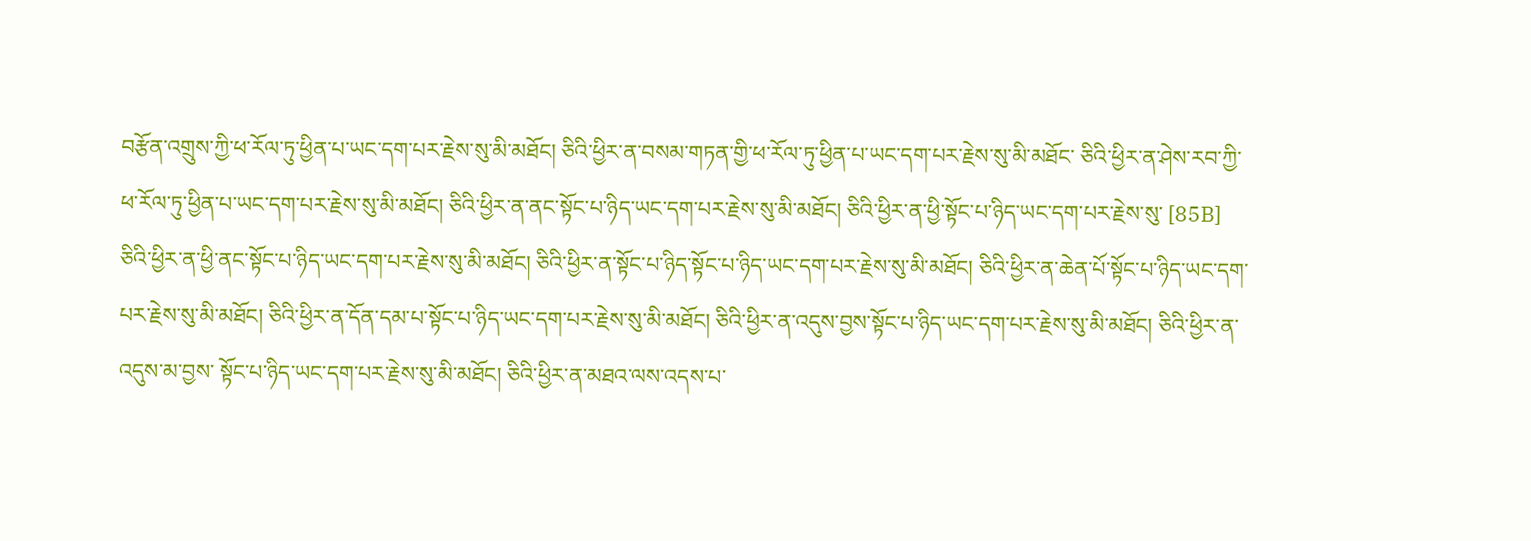བརྩོན་འགྲུས་ཀྱི་ཕ་རོལ་ཏུ་ཕྱིན་པ་ཡང་དག་པར་རྗེས་སུ་མི་མཐོང། ཅིའི་ཕྱིར་ན་བསམ་གཏན་གྱི་ཕ་རོལ་ཏུ་ཕྱིན་པ་ཡང་དག་པར་རྗེས་སུ་མི་མཐོང་ ཅིའི་ཕྱིར་ན་ཤེས་རབ་ཀྱི་ཕ་རོལ་ཏུ་ཕྱིན་པ་ཡང་དག་པར་རྗེས་སུ་མི་མཐོང། ཅིའི་ཕྱིར་ན་ནང་སྟོང་པ་ཉིད་ཡང་དག་པར་རྗེས་སུ་མི་མཐོང། ཅིའི་ཕྱིར་ན་ཕྱི་སྟོང་པ་ཉིད་ཡང་དག་པར་རྗེས་སུ་ [85B] ཅིའི་ཕྱིར་ན་ཕྱི་ནང་སྟོང་པ་ཉིད་ཡང་དག་པར་རྗེས་སུ་མི་མཐོང། ཅིའི་ཕྱིར་ན་སྟོང་པ་ཉིད་སྟོང་པ་ཉིད་ཡང་དག་པར་རྗེས་སུ་མི་མཐོང། ཅིའི་ཕྱིར་ན་ཆེན་པོ་སྟོང་པ་ཉིད་ཡང་དག་ པར་རྗེས་སུ་མི་མཐོང། ཅིའི་ཕྱིར་ན་དོན་དམ་པ་སྟོང་པ་ཉིད་ཡང་དག་པར་རྗེས་སུ་མི་མཐོང། ཅིའི་ཕྱིར་ན་འདུས་བྱས་སྟོང་པ་ཉིད་ཡང་དག་པར་རྗེས་སུ་མི་མཐོང། ཅིའི་ཕྱིར་ན་འདུས་མ་བྱས་ སྟོང་པ་ཉིད་ཡང་དག་པར་རྗེས་སུ་མི་མཐོང། ཅིའི་ཕྱིར་ན་མཐའ་ལས་འདས་པ་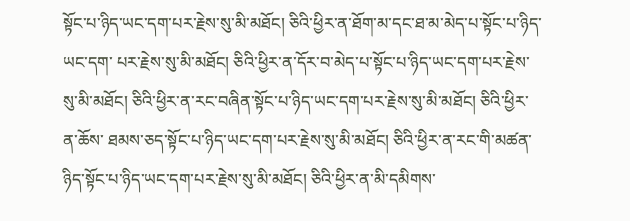སྟོང་པ་ཉིད་ཡང་དག་པར་རྗེས་སུ་མི་མཐོང། ཅིའི་ཕྱིར་ན་ཐོག་མ་དང་ཐ་མ་མེད་པ་སྟོང་པ་ཉིད་ཡང་དག་ པར་རྗེས་སུ་མི་མཐོང། ཅིའི་ཕྱིར་ན་དོར་བ་མེད་པ་སྟོང་པ་ཉིད་ཡང་དག་པར་རྗེས་སུ་མི་མཐོང། ཅིའི་ཕྱིར་ན་རང་བཞིན་སྟོང་པ་ཉིད་ཡང་དག་པར་རྗེས་སུ་མི་མཐོང། ཅིའི་ཕྱིར་ན་ཆོས་ ཐམས་ཅད་སྟོང་པ་ཉིད་ཡང་དག་པར་རྗེས་སུ་མི་མཐོང། ཅིའི་ཕྱིར་ན་རང་གི་མཚན་ཉིད་སྟོང་པ་ཉིད་ཡང་དག་པར་རྗེས་སུ་མི་མཐོང། ཅིའི་ཕྱིར་ན་མི་དམིགས་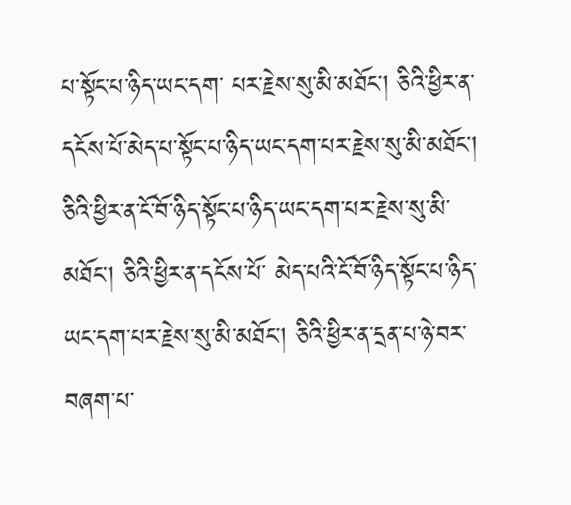པ་སྟོང་པ་ཉིད་ཡང་དག་ པར་རྗེས་སུ་མི་མཐོང། ཅིའི་ཕྱིར་ན་དངོས་པོ་མེད་པ་སྟོང་པ་ཉིད་ཡང་དག་པར་རྗེས་སུ་མི་མཐོང། ཅིའི་ཕྱིར་ན་ངོ་བོ་ཉིད་སྟོང་པ་ཉིད་ཡང་དག་པར་རྗེས་སུ་མི་མཐོང། ཅིའི་ཕྱིར་ན་དངོས་པོ་ མེད་པའི་ངོ་བོ་ཉིད་སྟོང་པ་ཉིད་ཡང་དག་པར་རྗེས་སུ་མི་མཐོང། ཅིའི་ཕྱིར་ན་དྲན་པ་ཉེ་བར་བཞག་པ་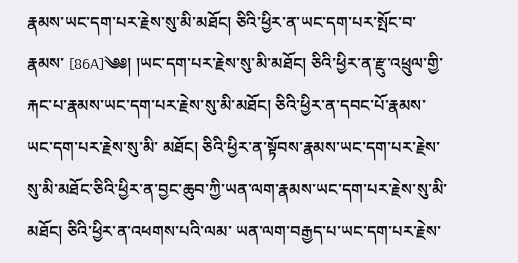རྣམས་ཡང་དག་པར་རྗེས་སུ་མི་མཐོང། ཅིའི་ཕྱིར་ན་ཡང་དག་པར་སྤོང་བ་རྣམས་ [86A]༄༅། །ཡང་དག་པར་རྗེས་སུ་མི་མཐོང། ཅིའི་ཕྱིར་ན་རྫུ་འཕྲུལ་གྱི་རྐང་པ་རྣམས་ཡང་དག་པར་རྗེས་སུ་མི་མཐོང། ཅིའི་ཕྱིར་ན་དབང་པོ་རྣམས་ཡང་དག་པར་རྗེས་སུ་མི་ མཐོང། ཅིའི་ཕྱིར་ན་སྟོབས་རྣམས་ཡང་དག་པར་རྗེས་སུ་མི་མཐོང་ཅིའི་ཕྱིར་ན་བྱང་ཆུབ་ཀྱི་ཡན་ལག་རྣམས་ཡང་དག་པར་རྗེས་སུ་མི་མཐོང། ཅིའི་ཕྱིར་ན་འཕགས་པའི་ལམ་ ཡན་ལག་བརྒྱད་པ་ཡང་དག་པར་རྗེས་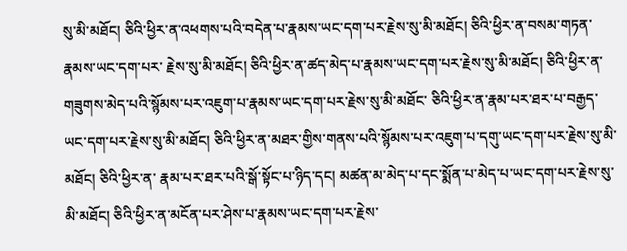སུ་མི་མཐོང། ཅིའི་ཕྱིར་ན་འཕགས་པའི་བདེན་པ་རྣམས་ཡང་དག་པར་རྗེས་སུ་མི་མཐོང། ཅིའི་ཕྱིར་ན་བསམ་གཏན་རྣམས་ཡང་དག་པར་ རྗེས་སུ་མི་མཐོང། ཅིའི་ཕྱིར་ན་ཚད་མེད་པ་རྣམས་ཡང་དག་པར་རྗེས་སུ་མི་མཐོང། ཅིའི་ཕྱིར་ན་གཟུགས་མེད་པའི་སྙོམས་པར་འཇུག་པ་རྣམས་ཡང་དག་པར་རྗེས་སུ་མི་མཐོང་ ཅིའི་ཕྱིར་ན་རྣམ་པར་ཐར་པ་བརྒྱད་ཡང་དག་པར་རྗེས་སུ་མི་མཐོང། ཅིའི་ཕྱིར་ན་མཐར་གྱིས་གནས་པའི་སྙོམས་པར་འཇུག་པ་དགུ་ཡང་དག་པར་རྗེས་སུ་མི་མཐོང། ཅིའི་ཕྱིར་ན་ རྣམ་པར་ཐར་པའི་སྒོ་སྟོང་པ་ཉིད་དང། མཚན་མ་མེད་པ་དང་སྨོན་པ་མེད་པ་ཡང་དག་པར་རྗེས་སུ་མི་མཐོང། ཅིའི་ཕྱིར་ན་མངོན་པར་ཤེས་པ་རྣམས་ཡང་དག་པར་རྗེས་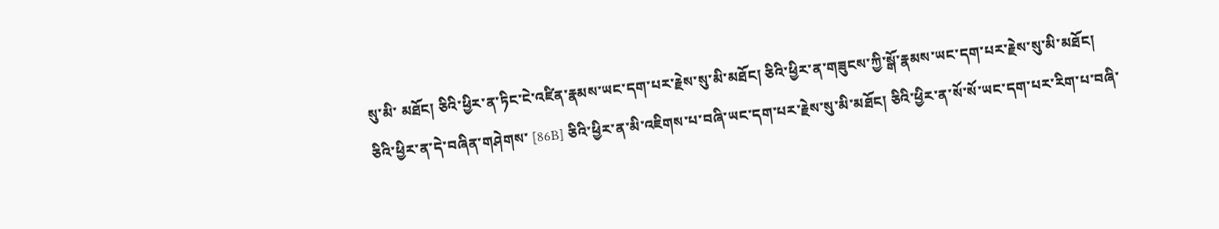སུ་མི་ མཐོང། ཅིའི་ཕྱིར་ན་ཏིང་ངེ་འཛིན་རྣམས་ཡང་དག་པར་རྗེས་སུ་མི་མཐོང། ཅིའི་ཕྱིར་ན་གཟུངས་ཀྱི་སྒོ་རྣམས་ཡང་དག་པར་རྗེས་སུ་མི་མཐོང། ཅིའི་ཕྱིར་ན་དེ་བཞིན་གཤེགས་ [86B] ཅིའི་ཕྱིར་ན་མི་འཇིགས་པ་བཞི་ཡང་དག་པར་རྗེས་སུ་མི་མཐོང། ཅིའི་ཕྱིར་ན་སོ་སོ་ཡང་དག་པར་རིག་པ་བཞི་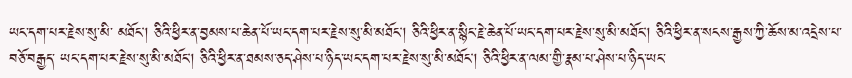ཡང་དག་པར་རྗེས་སུ་མི་ མཐོང། ཅིའི་ཕྱིར་ན་བྱམས་པ་ཆེན་པོ་ཡང་དག་པར་རྗེས་སུ་མི་མཐོང། ཅིའི་ཕྱིར་ན་སྙིང་རྗེ་ཆེན་པོ་ཡང་དག་པར་རྗེས་སུ་མི་མཐོང། ཅིའི་ཕྱིར་ན་སངས་རྒྱས་ཀྱི་ཆོས་མ་འདྲེས་པ་བཅོ་བརྒྱད་ ཡང་དག་པར་རྗེས་སུ་མི་མཐོང། ཅིའི་ཕྱིར་ན་ཐམས་ཅད་ཤེས་པ་ཉིད་ཡང་དག་པར་རྗེས་སུ་མི་མཐོང། ཅིའི་ཕྱིར་ན་ལམ་གྱི་རྣམ་པ་ཤེས་པ་ཉིད་ཡང་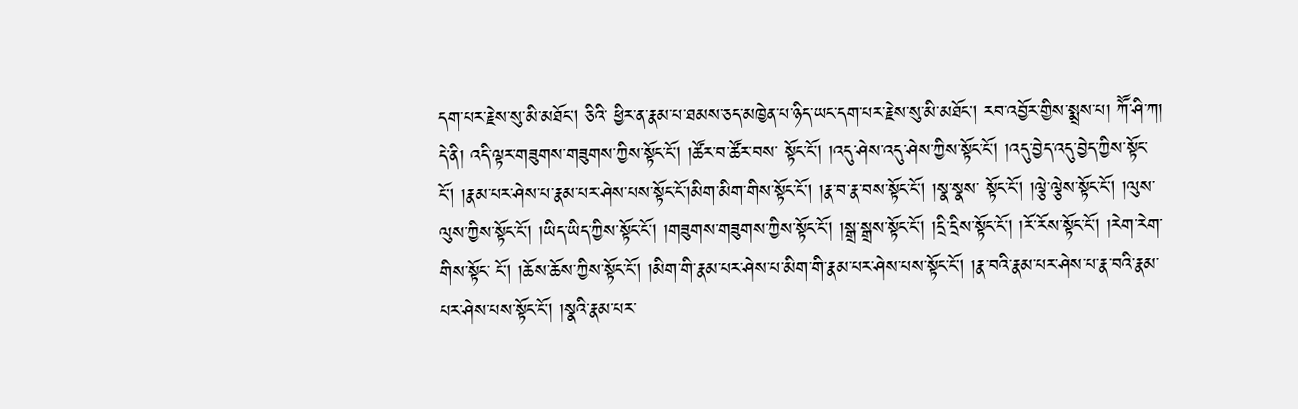དག་པར་རྗེས་སུ་མི་མཐོང། ཅིའི་ ཕྱིར་ན་རྣམ་པ་ཐམས་ཅད་མཁྱེན་པ་ཉིད་ཡང་དག་པར་རྗེས་སུ་མི་མཐོང། རབ་འབྱོར་གྱིས་སྨྲས་པ། ཀཽ་ཤི་ཀ། དེ་ནི། འདི་ལྟར་གཟུགས་གཟུགས་ཀྱིས་སྟོང་ངོ། །ཚོར་བ་ཚོར་བས་ སྟོང་ངོ། །འདུ་ཤེས་འདུ་ཤེས་ཀྱིས་སྟོང་ངོ། །འདུ་བྱེད་འདུ་བྱེད་ཀྱིས་སྟོང་ངོ། །རྣམ་པར་ཤེས་པ་རྣམ་པར་ཤེས་པས་སྟོང་ངོ་།མིག་མིག་གིས་སྟོང་ངོ། །རྣ་བ་རྣ་བས་སྟོང་ངོ། །སྣ་སྣས་ སྟོང་ངོ། །ལྕེ་ལྕེས་སྟོང་ངོ། །ལུས་ལུས་ཀྱིས་སྟོང་ངོ། །ཡིད་ཡིད་ཀྱིས་སྟོང་ངོ། །གཟུགས་གཟུགས་ཀྱིས་སྟོང་ངོ། །སྒྲ་སྒྲས་སྟོང་ངོ། །དྲི་དྲིས་སྟོང་ངོ། །རོ་རོས་སྟོང་ངོ། །རེག་རེག་གིས་སྟོང་ ངོ། །ཆོས་ཆོས་ཀྱིས་སྟོང་ངོ། །མིག་གི་རྣམ་པར་ཤེས་པ་མིག་གི་རྣམ་པར་ཤེས་པས་སྟོང་ངོ། །རྣ་བའི་རྣམ་པར་ཤེས་པ་རྣ་བའི་རྣམ་པར་ཤེས་པས་སྟོང་ངོ། །སྣའི་རྣམ་པར་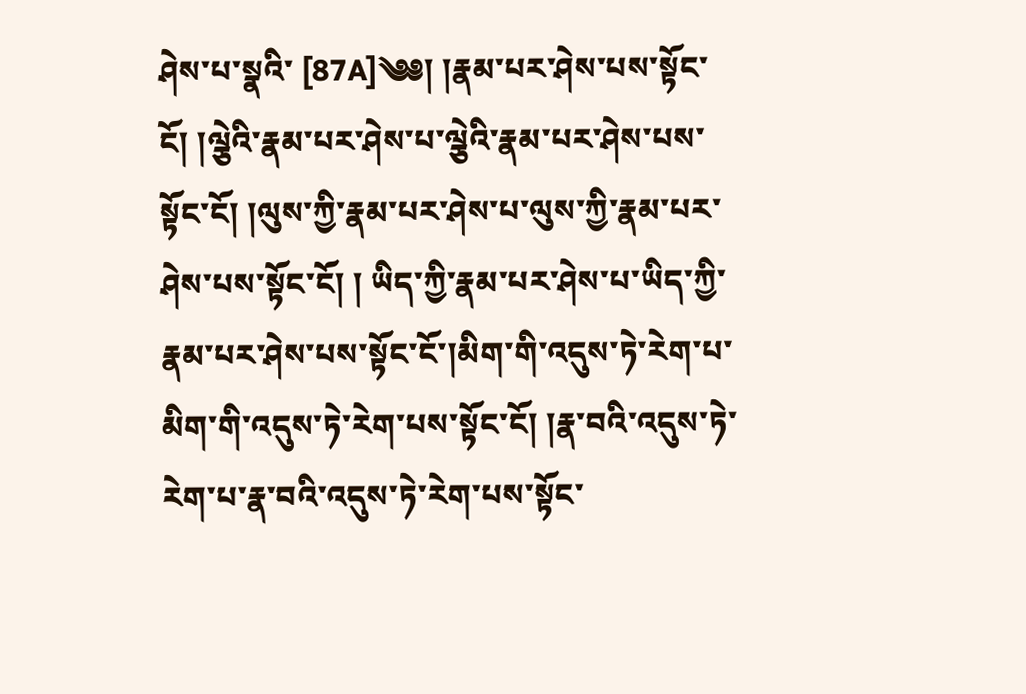ཤེས་པ་སྣའི་ [87A]༄༅། །རྣམ་པར་ཤེས་པས་སྟོང་ངོ། །ལྕེའི་རྣམ་པར་ཤེས་པ་ལྕེའི་རྣམ་པར་ཤེས་པས་སྟོང་ངོ། །ལུས་ཀྱི་རྣམ་པར་ཤེས་པ་ལུས་ཀྱི་རྣམ་པར་ཤེས་པས་སྟོང་ངོ། ། ཡིད་ཀྱི་རྣམ་པར་ཤེས་པ་ཡིད་ཀྱི་རྣམ་པར་ཤེས་པས་སྟོང་ངོ་།མིག་གི་འདུས་ཏེ་རེག་པ་མིག་གི་འདུས་ཏེ་རེག་པས་སྟོང་ངོ། །རྣ་བའི་འདུས་ཏེ་རེག་པ་རྣ་བའི་འདུས་ཏེ་རེག་པས་སྟོང་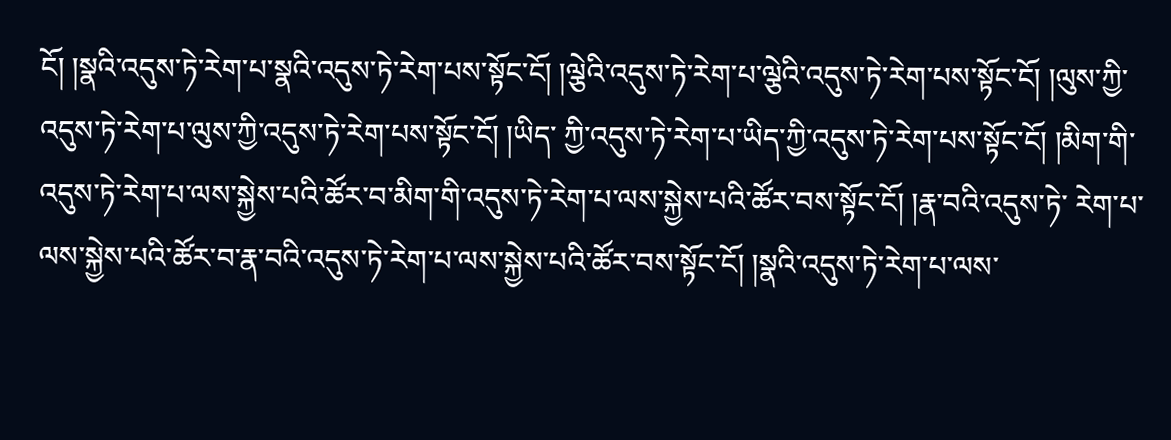ངོ། །སྣའི་འདུས་ཏེ་རེག་པ་སྣའི་འདུས་ཏེ་རེག་པས་སྟོང་ངོ། །ལྕེའི་འདུས་ཏེ་རེག་པ་ལྕེའི་འདུས་ཏེ་རེག་པས་སྟོང་ངོ། །ལུས་ཀྱི་འདུས་ཏེ་རེག་པ་ལུས་ཀྱི་འདུས་ཏེ་རེག་པས་སྟོང་ངོ། །ཡིད་ ཀྱི་འདུས་ཏེ་རེག་པ་ཡིད་ཀྱི་འདུས་ཏེ་རེག་པས་སྟོང་ངོ། །མིག་གི་འདུས་ཏེ་རེག་པ་ལས་སྐྱེས་པའི་ཚོར་བ་མིག་གི་འདུས་ཏེ་རེག་པ་ལས་སྐྱེས་པའི་ཚོར་བས་སྟོང་ངོ། །རྣ་བའི་འདུས་ཏེ་ རེག་པ་ལས་སྐྱེས་པའི་ཚོར་བ་རྣ་བའི་འདུས་ཏེ་རེག་པ་ལས་སྐྱེས་པའི་ཚོར་བས་སྟོང་ངོ། །སྣའི་འདུས་ཏེ་རེག་པ་ལས་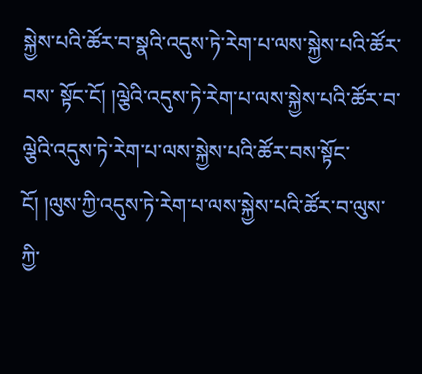སྐྱེས་པའི་ཚོར་བ་སྣའི་འདུས་ཏེ་རེག་པ་ལས་སྐྱེས་པའི་ཚོར་བས་ སྟོང་ངོ། །ལྕེའི་འདུས་ཏེ་རེག་པ་ལས་སྐྱེས་པའི་ཚོར་བ་ལྕེའི་འདུས་ཏེ་རེག་པ་ལས་སྐྱེས་པའི་ཚོར་བས་སྟོང་ངོ། །ལུས་ཀྱི་འདུས་ཏེ་རེག་པ་ལས་སྐྱེས་པའི་ཚོར་བ་ལུས་ཀྱི་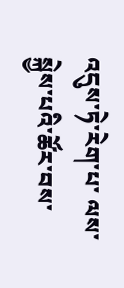འདུས་ཏེ་རེག་པ་ ལས་སྐྱེས་པའི་ཚོར་བས་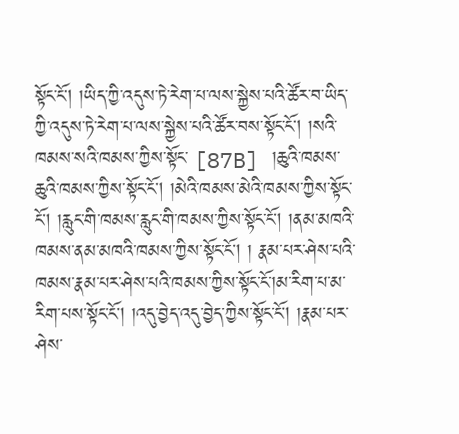སྟོང་ངོ། །ཡིད་ཀྱི་འདུས་ཏེ་རེག་པ་ལས་སྐྱེས་པའི་ཚོར་བ་ཡིད་ཀྱི་འདུས་ཏེ་རེག་པ་ལས་སྐྱེས་པའི་ཚོར་བས་སྟོང་ངོ། །སའི་ཁམས་སའི་ཁམས་ཀྱིས་སྟོང་ [87B] །ཆུའི་ཁམས་ཆུའི་ཁམས་ཀྱིས་སྟོང་ངོ། །མེའི་ཁམས་མེའི་ཁམས་ཀྱིས་སྟོང་ངོ། །རླུང་གི་ཁམས་རླུང་གི་ཁམས་ཀྱིས་སྟོང་ངོ། །ནམ་མཁའི་ཁམས་ནམ་མཁའི་ཁམས་ཀྱིས་སྟོང་ངོ། ། རྣམ་པར་ཤེས་པའི་ཁམས་རྣམ་པར་ཤེས་པའི་ཁམས་ཀྱིས་སྟོང་ངོ་།མ་རིག་པ་མ་རིག་པས་སྟོང་ངོ། །འདུ་བྱེད་འདུ་བྱེད་ཀྱིས་སྟོང་ངོ། །རྣམ་པར་ཤེས་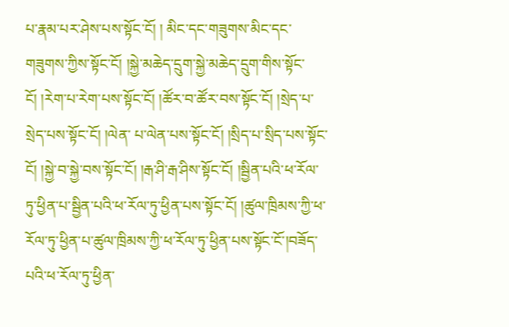པ་རྣམ་པར་ཤེས་པས་སྟོང་ངོ། ། མིང་དང་གཟུགས་མིང་དང་གཟུགས་ཀྱིས་སྟོང་ངོ། །སྐྱེ་མཆེད་དྲུག་སྐྱེ་མཆེད་དྲུག་གིས་སྟོང་ངོ། །རེག་པ་རེག་པས་སྟོང་ངོ། །ཚོར་བ་ཚོར་བས་སྟོང་ངོ། །སྲེད་པ་སྲེད་པས་སྟོང་ངོ། །ལེན་ པ་ལེན་པས་སྟོང་ངོ། །སྲིད་པ་སྲིད་པས་སྟོང་ངོ། །སྐྱེ་བ་སྐྱེ་བས་སྟོང་ངོ། །རྒ་ཤི་རྒ་ཤིས་སྟོང་ངོ། །སྦྱིན་པའི་ཕ་རོལ་ཏུ་ཕྱིན་པ་སྦྱིན་པའི་ཕ་རོལ་ཏུ་ཕྱིན་པས་སྟོང་ངོ། །ཚུལ་ཁྲིམས་ཀྱི་ཕ་ རོལ་ཏུ་ཕྱིན་པ་ཚུལ་ཁྲིམས་ཀྱི་ཕ་རོལ་ཏུ་ཕྱིན་པས་སྟོང་ངོ་།བཟོད་པའི་ཕ་རོལ་ཏུ་ཕྱིན་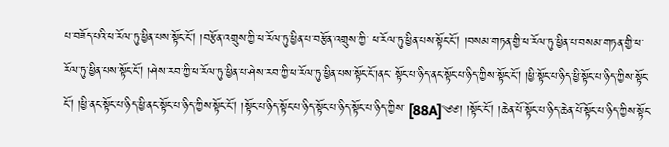པ་བཟོད་པའི་ཕ་རོལ་ཏུ་ཕྱིན་པས་སྟོང་ངོ། །བརྩོན་འགྲུས་ཀྱི་ཕ་རོལ་ཏུ་ཕྱིན་པ་བརྩོན་འགྲུས་ཀྱི་ ཕ་རོལ་ཏུ་ཕྱིན་པས་སྟོང་ངོ། །བསམ་གཏན་གྱི་ཕ་རོལ་ཏུ་ཕྱིན་པ་བསམ་གཏན་གྱི་ཕ་རོལ་ཏུ་ཕྱིན་པས་སྟོང་ངོ། །ཤེས་རབ་ཀྱི་ཕ་རོལ་ཏུ་ཕྱིན་པ་ཤེས་རབ་ཀྱི་ཕ་རོལ་ཏུ་ཕྱིན་པས་སྟོང་ངོ་།ནང་ སྟོང་པ་ཉིད་ནང་སྟོང་པ་ཉིད་ཀྱིས་སྟོང་ངོ། །ཕྱི་སྟོང་པ་ཉིད་ཕྱི་སྟོང་པ་ཉིད་ཀྱིས་སྟོང་ངོ། །ཕྱི་ནང་སྟོང་པ་ཉིད་ཕྱི་ནང་སྟོང་པ་ཉིད་ཀྱིས་སྟོང་ངོ། །སྟོང་པ་ཉིད་སྟོང་པ་ཉིད་སྟོང་པ་ཉིད་སྟོང་པ་ཉིད་ཀྱིས་ [88A]༄༅། །སྟོང་ངོ། །ཆེན་པོ་སྟོང་པ་ཉིད་ཆེན་པོ་སྟོང་པ་ཉིད་ཀྱིས་སྟོང་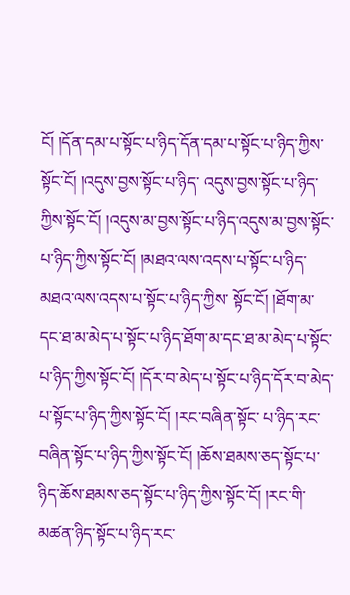ངོ། །དོན་དམ་པ་སྟོང་པ་ཉིད་དོན་དམ་པ་སྟོང་པ་ཉིད་ཀྱིས་སྟོང་ངོ། །འདུས་བྱས་སྟོང་པ་ཉིད་ འདུས་བྱས་སྟོང་པ་ཉིད་ཀྱིས་སྟོང་ངོ། །འདུས་མ་བྱས་སྟོང་པ་ཉིད་འདུས་མ་བྱས་སྟོང་པ་ཉིད་ཀྱིས་སྟོང་ངོ། །མཐའ་ལས་འདས་པ་སྟོང་པ་ཉིད་མཐའ་ལས་འདས་པ་སྟོང་པ་ཉིད་ཀྱིས་ སྟོང་ངོ། །ཐོག་མ་དང་ཐ་མ་མེད་པ་སྟོང་པ་ཉིད་ཐོག་མ་དང་ཐ་མ་མེད་པ་སྟོང་པ་ཉིད་ཀྱིས་སྟོང་ངོ། །དོར་བ་མེད་པ་སྟོང་པ་ཉིད་དོར་བ་མེད་པ་སྟོང་པ་ཉིད་ཀྱིས་སྟོང་ངོ། །རང་བཞིན་སྟོང་ པ་ཉིད་རང་བཞིན་སྟོང་པ་ཉིད་ཀྱིས་སྟོང་ངོ། །ཆོས་ཐམས་ཅད་སྟོང་པ་ཉིད་ཆོས་ཐམས་ཅད་སྟོང་པ་ཉིད་ཀྱིས་སྟོང་ངོ། །རང་གི་མཚན་ཉིད་སྟོང་པ་ཉིད་རང་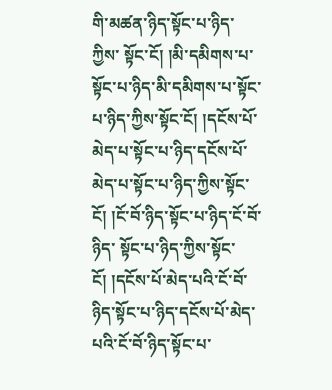གི་མཚན་ཉིད་སྟོང་པ་ཉིད་ཀྱིས་ སྟོང་ངོ། །མི་དམིགས་པ་སྟོང་པ་ཉིད་མི་དམིགས་པ་སྟོང་པ་ཉིད་ཀྱིས་སྟོང་ངོ། །དངོས་པོ་མེད་པ་སྟོང་པ་ཉིད་དངོས་པོ་མེད་པ་སྟོང་པ་ཉིད་ཀྱིས་སྟོང་ངོ། །ངོ་བོ་ཉིད་སྟོང་པ་ཉིད་ངོ་བོ་ཉིད་ སྟོང་པ་ཉིད་ཀྱིས་སྟོང་ངོ། །དངོས་པོ་མེད་པའི་ངོ་བོ་ཉིད་སྟོང་པ་ཉིད་དངོས་པོ་མེད་པའི་ངོ་བོ་ཉིད་སྟོང་པ་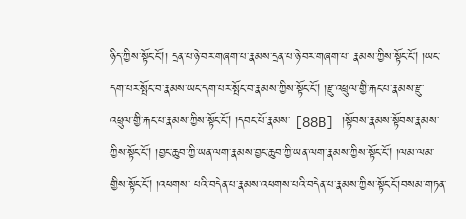ཉིད་ཀྱིས་སྟོང་ངོ།། དྲན་པ་ཉེ་བར་གཞག་པ་རྣམས་དྲན་པ་ཉེ་བར་གཞག་པ་ རྣམས་ཀྱིས་སྟོང་ངོ། །ཡང་དག་པར་སྤོང་བ་རྣམས་ཡང་དག་པར་སྤོང་བ་རྣམས་ཀྱིས་སྟོང་ངོ། །རྫུ་འཕྲུལ་གྱི་རྐང་པ་རྣམས་རྫུ་འཕྲུལ་གྱི་རྐང་པ་རྣམས་ཀྱིས་སྟོང་ངོ། །དབང་པོ་རྣམས་ [88B] །སྟོབས་རྣམས་སྟོབས་རྣམས་ཀྱིས་སྟོང་ངོ། །བྱང་ཆུབ་ཀྱི་ཡན་ལག་རྣམས་བྱང་ཆུབ་ཀྱི་ཡན་ལག་རྣམས་ཀྱིས་སྟོང་ངོ། །ལམ་ལམ་གྱིས་སྟོང་ངོ། །འཕགས་ པའི་བདེན་པ་རྣམས་འཕགས་པའི་བདེན་པ་རྣམས་ཀྱིས་སྟོང་ངོ་།བསམ་གཏན་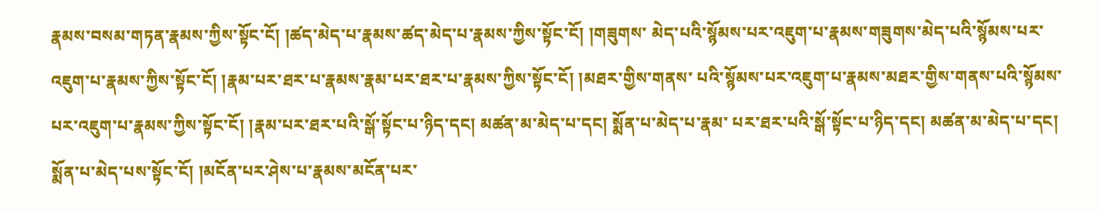རྣམས་བསམ་གཏན་རྣམས་ཀྱིས་སྟོང་ངོ། །ཚད་མེད་པ་རྣམས་ཚད་མེད་པ་རྣམས་ཀྱིས་སྟོང་ངོ། །གཟུགས་ མེད་པའི་སྙོམས་པར་འཇུག་པ་རྣམས་གཟུགས་མེད་པའི་སྙོམས་པར་འཇུག་པ་རྣམས་ཀྱིས་སྟོང་ངོ། །རྣམ་པར་ཐར་པ་རྣམས་རྣམ་པར་ཐར་པ་རྣམས་ཀྱིས་སྟོང་ངོ། །མཐར་གྱིས་གནས་ པའི་སྙོམས་པར་འཇུག་པ་རྣམས་མཐར་གྱིས་གནས་པའི་སྙོམས་པར་འཇུག་པ་རྣམས་ཀྱིས་སྟོང་ངོ། །རྣམ་པར་ཐར་པའི་སྒོ་སྟོང་པ་ཉིད་དང། མཚན་མ་མེད་པ་དང། སྨོན་པ་མེད་པ་རྣམ་ པར་ཐར་པའི་སྒོ་སྟོང་པ་ཉིད་དང། མཚན་མ་མེད་པ་དང། སྨོན་པ་མེད་པས་སྟོང་ངོ། །མངོན་པར་ཤེས་པ་རྣམས་མངོན་པར་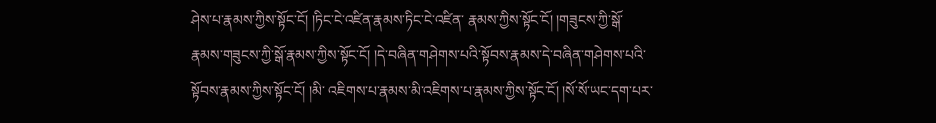ཤེས་པ་རྣམས་ཀྱིས་སྟོང་ངོ། །ཏིང་ངེ་འཛིན་རྣམས་ཏིང་ངེ་འཛིན་ རྣམས་ཀྱིས་སྟོང་ངོ། །གཟུངས་ཀྱི་སྒོ་རྣམས་གཟུངས་ཀྱི་སྒོ་རྣམས་ཀྱིས་སྟོང་ངོ། །དེ་བཞིན་གཤེགས་པའི་སྟོབས་རྣམས་དེ་བཞིན་གཤེགས་པའི་སྟོབས་རྣམས་ཀྱིས་སྟོང་ངོ། །མི་ འཇིགས་པ་རྣམས་མི་འཇིགས་པ་རྣམས་ཀྱིས་སྟོང་ངོ། །སོ་སོ་ཡང་དག་པར་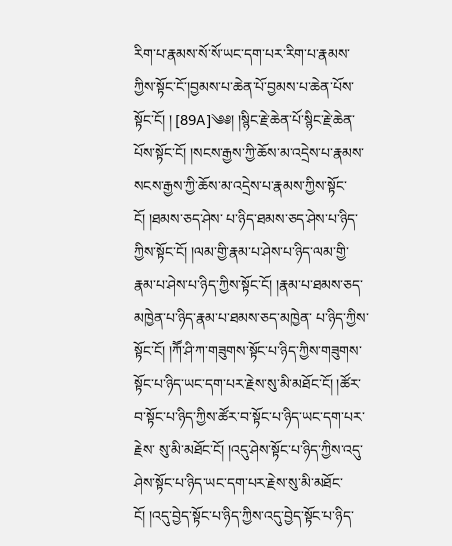རིག་པ་རྣམས་སོ་སོ་ཡང་དག་པར་རིག་པ་རྣམས་ཀྱིས་སྟོང་ངོ་།བྱམས་པ་ཆེན་པོ་བྱམས་པ་ཆེན་པོས་སྟོང་ངོ། ། [89A]༄༅། །སྙིང་རྗེ་ཆེན་པོ་སྙིང་རྗེ་ཆེན་པོས་སྟོང་ངོ། །སངས་རྒྱས་ཀྱི་ཆོས་མ་འདྲེས་པ་རྣམས་སངས་རྒྱས་ཀྱི་ཆོས་མ་འདྲེས་པ་རྣམས་ཀྱིས་སྟོང་ངོ། །ཐམས་ཅད་ཤེས་ པ་ཉིད་ཐམས་ཅད་ཤེས་པ་ཉིད་ཀྱིས་སྟོང་ངོ། །ལམ་གྱི་རྣམ་པ་ཤེས་པ་ཉིད་ལམ་གྱི་རྣམ་པ་ཤེས་པ་ཉིད་ཀྱིས་སྟོང་ངོ། །རྣམ་པ་ཐམས་ཅད་མཁྱེན་པ་ཉིད་རྣམ་པ་ཐམས་ཅད་མཁྱེན་ པ་ཉིད་ཀྱིས་སྟོང་ངོ། །ཀཽ་ཤི་ཀ་གཟུགས་སྟོང་པ་ཉིད་ཀྱིས་གཟུགས་སྟོང་པ་ཉིད་ཡང་དག་པར་རྗེས་སུ་མི་མཐོང་ངོ། །ཚོར་བ་སྟོང་པ་ཉིད་ཀྱིས་ཚོར་བ་སྟོང་པ་ཉིད་ཡང་དག་པར་རྗེས་ སུ་མི་མཐོང་ངོ། །འདུ་ཤེས་སྟོང་པ་ཉིད་ཀྱིས་འདུ་ཤེས་སྟོང་པ་ཉིད་ཡང་དག་པར་རྗེས་སུ་མི་མཐོང་ངོ། །འདུ་བྱེད་སྟོང་པ་ཉིད་ཀྱིས་འདུ་བྱེད་སྟོང་པ་ཉིད་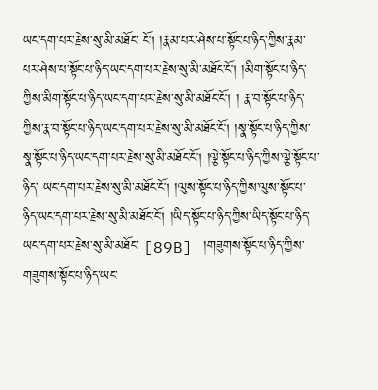ཡང་དག་པར་རྗེས་སུ་མི་མཐོང་ ངོ། །རྣམ་པར་ཤེས་པ་སྟོང་པ་ཉིད་ཀྱིས་རྣམ་པར་ཤེས་པ་སྟོང་པ་ཉིད་ཡང་དག་པར་རྗེས་སུ་མི་མཐོང་ངོ། །མིག་སྟོང་པ་ཉིད་ཀྱིས་མིག་སྟོང་པ་ཉིད་ཡང་དག་པར་རྗེས་སུ་མི་མཐོང་ངོ། ། རྣ་བ་སྟོང་པ་ཉིད་ཀྱིས་རྣ་བ་སྟོང་པ་ཉིད་ཡང་དག་པར་རྗེས་སུ་མི་མཐོང་ངོ། །སྣ་སྟོང་པ་ཉིད་ཀྱིས་སྣ་སྟོང་པ་ཉིད་ཡང་དག་པར་རྗེས་སུ་མི་མཐོང་ངོ། །ལྕེ་སྟོང་པ་ཉིད་ཀྱིས་ལྕེ་སྟོང་པ་ཉིད་ ཡང་དག་པར་རྗེས་སུ་མི་མཐོང་ངོ། །ལུས་སྟོང་པ་ཉིད་ཀྱིས་ལུས་སྟོང་པ་ཉིད་ཡང་དག་པར་རྗེས་སུ་མི་མཐོང་ངོ། །ཡིད་སྟོང་པ་ཉིད་ཀྱིས་ཡིད་སྟོང་པ་ཉིད་ཡང་དག་པར་རྗེས་སུ་མི་མཐོང་ [89B] །གཟུགས་སྟོང་པ་ཉིད་ཀྱིས་གཟུགས་སྟོང་པ་ཉིད་ཡང་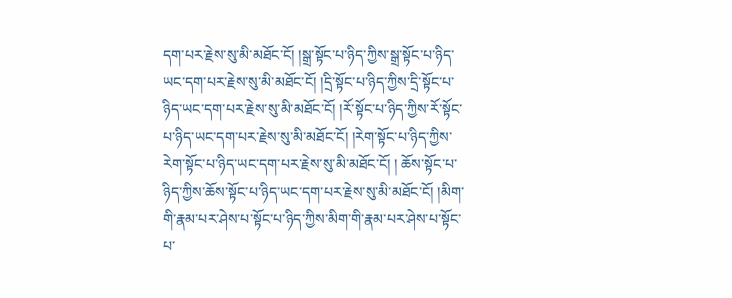དག་པར་རྗེས་སུ་མི་མཐོང་ངོ། །སྒྲ་སྟོང་པ་ཉིད་ཀྱིས་སྒྲ་སྟོང་པ་ཉིད་ཡང་དག་པར་རྗེས་སུ་མི་མཐོང་ངོ། །དྲི་སྟོང་པ་ཉིད་ཀྱིས་དྲི་སྟོང་པ་ ཉིད་ཡང་དག་པར་རྗེས་སུ་མི་མཐོང་ངོ། །རོ་སྟོང་པ་ཉིད་ཀྱིས་རོ་སྟོང་པ་ཉིད་ཡང་དག་པར་རྗེས་སུ་མི་མཐོང་ངོ། །རེག་སྟོང་པ་ཉིད་ཀྱིས་རེག་སྟོང་པ་ཉིད་ཡང་དག་པར་རྗེས་སུ་མི་མཐོང་ངོ། ། ཆོས་སྟོང་པ་ཉིད་ཀྱིས་ཆོས་སྟོང་པ་ཉིད་ཡང་དག་པར་རྗེས་སུ་མི་མཐོང་ངོ། །མིག་གི་རྣམ་པར་ཤེས་པ་སྟོང་པ་ཉིད་ཀྱིས་མིག་གི་རྣམ་པར་ཤེས་པ་སྟོང་པ་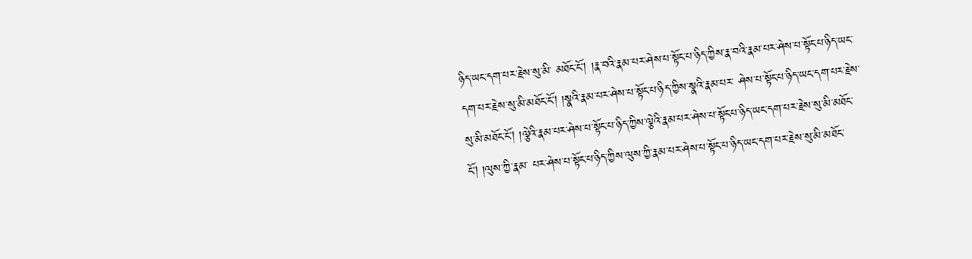ཉིད་ཡང་དག་པར་རྗེས་སུ་མི་ མཐོང་ངོ། །རྣ་བའི་རྣམ་པར་ཤེས་པ་སྟོང་པ་ཉིད་ཀྱིས་རྣ་བའི་རྣམ་པར་ཤེས་པ་སྟོང་པ་ཉིད་ཡང་དག་པར་རྗེས་སུ་མི་མཐོང་ངོ། །སྣའི་རྣམ་པར་ཤེས་པ་སྟོང་པ་ཉིད་ཀྱིས་སྣའི་རྣམ་པར་ ཤེས་པ་སྟོང་པ་ཉིད་ཡང་དག་པར་རྗེས་སུ་མི་མཐོང་ངོ། །ལྕེའི་རྣམ་པར་ཤེས་པ་སྟོང་པ་ཉིད་ཀྱིས་ལྕེའི་རྣམ་པར་ཤེས་པ་སྟོང་པ་ཉིད་ཡང་དག་པར་རྗེས་སུ་མི་མཐོང་ངོ། །ལུས་ཀྱི་རྣམ་ པར་ཤེས་པ་སྟོང་པ་ཉིད་ཀྱིས་ལུས་ཀྱི་རྣམ་པར་ཤེས་པ་སྟོང་པ་ཉིད་ཡང་དག་པར་རྗེས་སུ་མི་མཐོང་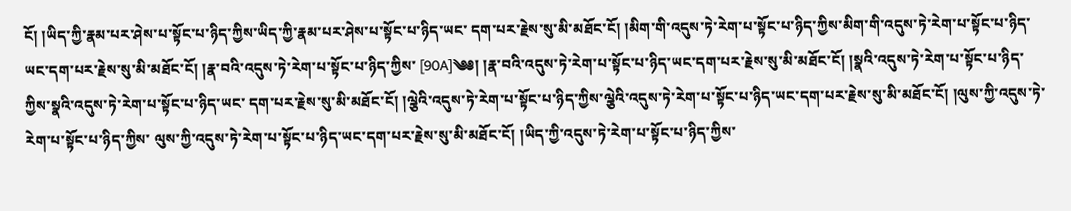ངོ། །ཡིད་ཀྱི་རྣམ་པར་ཤེས་པ་སྟོང་པ་ཉིད་ཀྱིས་ཡིད་ཀྱི་རྣམ་པར་ཤེས་པ་སྟོང་པ་ཉིད་ཡང་ དག་པར་རྗེས་སུ་མི་མཐོང་ངོ། །མིག་གི་འདུས་ཏེ་རེག་པ་སྟོང་པ་ཉིད་ཀྱིས་མིག་གི་འདུས་ཏེ་རེག་པ་སྟོང་པ་ཉིད་ཡང་དག་པར་རྗེས་སུ་མི་མཐོང་ངོ། །རྣ་བའི་འདུས་ཏེ་རེག་པ་སྟོང་པ་ཉིད་ཀྱིས་ [90A]༄༅། །རྣ་བའི་འདུས་ཏེ་རེག་པ་སྟོང་པ་ཉིད་ཡང་དག་པར་རྗེས་སུ་མི་མཐོང་ངོ། །སྣའི་འདུས་ཏེ་རེག་པ་སྟོང་པ་ཉིད་ཀྱིས་སྣའི་འདུས་ཏེ་རེག་པ་སྟོང་པ་ཉིད་ཡང་ དག་པར་རྗེས་སུ་མི་མཐོང་ངོ། །ལྕེའི་འདུས་ཏེ་རེག་པ་སྟོང་པ་ཉིད་ཀྱིས་ལྕེའི་འདུས་ཏེ་རེག་པ་སྟོང་པ་ཉིད་ཡང་དག་པར་རྗེས་སུ་མི་མཐོང་ངོ། །ལུས་ཀྱི་འདུས་ཏེ་རེག་པ་སྟོང་པ་ཉིད་ཀྱིས་ ལུས་ཀྱི་འདུས་ཏེ་རེག་པ་སྟོང་པ་ཉིད་ཡང་དག་པར་རྗེས་སུ་མི་མཐོང་ངོ། །ཡིད་ཀྱི་འདུས་ཏེ་རེག་པ་སྟོང་པ་ཉིད་ཀྱིས་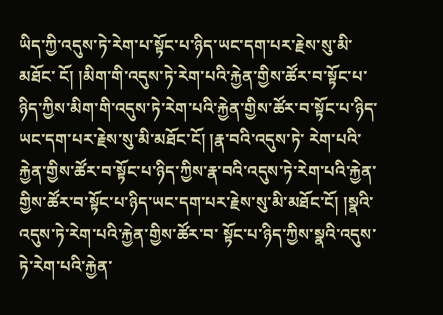ཡིད་ཀྱི་འདུས་ཏེ་རེག་པ་སྟོང་པ་ཉིད་ཡང་དག་པར་རྗེས་སུ་མི་མཐོང་ ངོ། །མིག་གི་འདུས་ཏེ་རེག་པའི་རྐྱེན་གྱིས་ཚོར་བ་སྟོང་པ་ཉིད་ཀྱིས་མིག་གི་འདུས་ཏེ་རེག་པའི་རྐྱེན་གྱིས་ཚོར་བ་སྟོང་པ་ཉིད་ཡང་དག་པར་རྗེས་སུ་མི་མཐོང་ངོ། །རྣ་བའི་འདུས་ཏེ་ རེག་པའི་རྐྱེན་གྱིས་ཚོར་བ་སྟོང་པ་ཉིད་ཀྱིས་རྣ་བའི་འདུས་ཏེ་རེག་པའི་རྐྱེན་གྱིས་ཚོར་བ་སྟོང་པ་ཉིད་ཡང་དག་པར་རྗེས་སུ་མི་མཐོང་ངོ། །སྣའི་འདུས་ཏེ་རེག་པའི་རྐྱེན་གྱིས་ཚོར་བ་ སྟོང་པ་ཉིད་ཀྱིས་སྣའི་འདུས་ཏེ་རེག་པའི་རྐྱེན་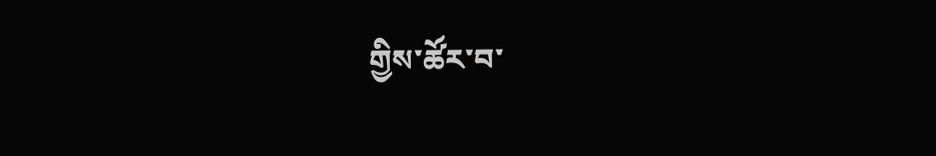གྱིས་ཚོར་བ་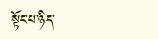སྟོང་པ་ཉིད་